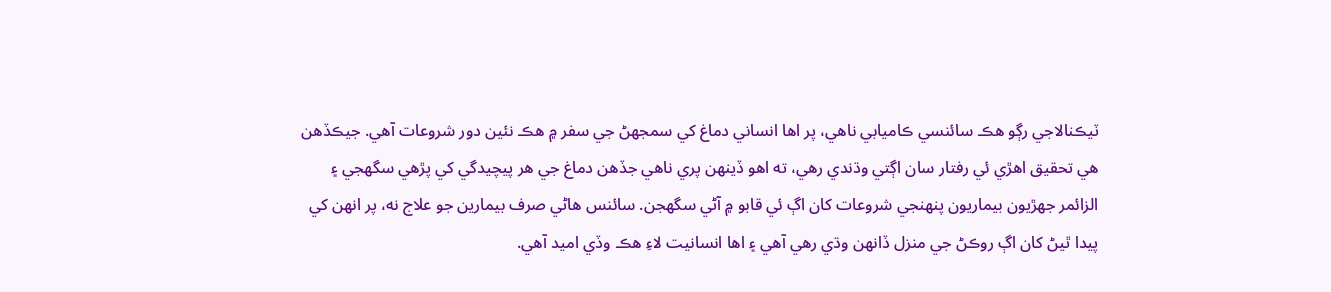ٽيڪنالاجي رڳو هڪ سائنسي ڪاميابي ناهي، پر اها انساني دماغ کي سمجهڻ جي سفر ۾ هڪ نئين دور شروعات آهي. جيڪڏهن هي تحقيق اهڙي ئي رفتار سان اڳتي وڌندي رهي، ته اهو ڏينهن پري ناهي جڏهن دماغ جي هر پيچيدگي کي پڙهي سگهجي ۽ الزائمر جهڙيون بيماريون پنهنجي شروعات کان اڳ ئي قابو ۾ آڻي سگهجن. سائنس هاڻي صرف بيمارين جو علاج نه، پر انهن کي پيدا ٿيڻ کان اڳ روڪڻ جي منزل ڏانهن وڌي رهي آهي ۽ اها انسانيت لاءِ هڪ وڏي اميد آهي.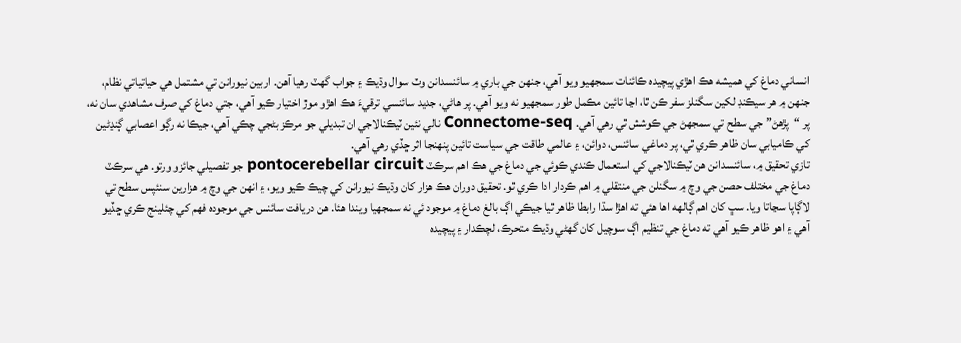انساني دماغ کي هميشه هڪ اهڙي پيچيده ڪائنات سمجهيو ويو آهي، جنهن جي باري ۾ سائنسدانن وٽ سوال وڌيڪ ۽ جواب گهٽ رهيا آهن. اربين نيورانن تي مشتمل هي حياتياتي نظام، جنهن ۾ هر سيڪنڊ لکين سگنلز سفر ڪن ٿا، اڃا تائين مڪمل طور سمجهيو نه ويو آهي. پر هاڻي، جديد سائنسي ترقيءَ هڪ اهڙو موڙ اختيار ڪيو آهي، جتي دماغ کي صرف مشاهدي سان نه، پر “پڙهڻ” جي سطح تي سمجهڻ جي ڪوشش ٿي رهي آهي. Connectome-seq نالي نئين ٽيڪنالاجي ان تبديلي جو مرڪز بڻجي چڪي آهي، جيڪا نه رڳو اعصابي ڳنڍڻين کي ڪاميابي سان ظاهر ڪري ٿي، پر دماغي سائنس، دوائن، ۽ عالمي طاقت جي سياست تائين پنهنجا اثر ڇڏي رهي آهي.
تازي تحقيق ۾، سائنسدانن هن ٽيڪنالاجي کي استعمال ڪندي ڪوئي جي دماغ جي هڪ اهم سرڪٽ pontocerebellar circuit جو تفصيلي جائزو ورتو. هي سرڪٽ دماغ جي مختلف حصن جي وچ ۾ سگنلن جي منتقلي ۾ اهم ڪردار ادا ڪري ٿو. تحقيق دوران هڪ هزار کان وڌيڪ نيورانن کي چيڪ ڪيو ويو، ۽ انهن جي وچ ۾ هزارين سنئپس سطح تي لاڳاپا سڃاتا ويا. سڀ کان اهم ڳالهه اها هئي ته اهڙا سڌا رابطا ظاهر ٿيا جيڪي اڳ بالغ دماغ ۾ موجود ئي نه سمجهيا ويندا هئا. هن دريافت سائنس جي موجوده فهم کي چئلينج ڪري ڇڏيو آهي ۽ اهو ظاهر ڪيو آهي ته دماغ جي تنظيم اڳ سوچيل کان گهڻي وڌيڪ متحرڪ، لچڪدار ۽ پيچيده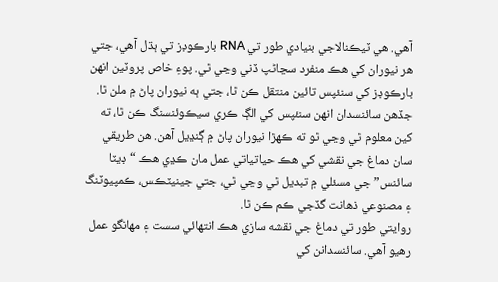آهي. هي ٽيڪنالاجي بنيادي طور تي RNA بارڪوڊز تي ٻڌل آهي، جتي هر نيوران کي هڪ منفرد سڃاڻپ ڏني وڃي ٿي. پوءِ خاص پروٽين انهن بارڪوڊز کي سنئپس تائين منتقل ڪن ٿا، جتي ٻه نيوران پاڻ ۾ ملن ٿا. جڏهن سائنسدان انهن سنئپس کي الڳ ڪري سيڪوئنسنگ ڪن ٿا، ته کين معلوم ٿي وڃي ٿو ته ڪهڙا نيوران پاڻ ۾ ڳنڍيل آهن. هن طريقي سان دماغ جي نقشي کي هڪ حياتياتي عمل مان ڪڍي هڪ “ڊيٽا سائنس” جي مسئلي ۾ تبديل ٿي وڃي ٿي، جتي جينيٽڪس، ڪمپيوٽنگ ۽ مصنوعي ذهانت گڏجي ڪم ڪن ٿا.
روايتي طور تي دماغ جي نقشه سازي هڪ انتهائي سست ۽ مهانگو عمل رهيو آهي. سائنسدانن کي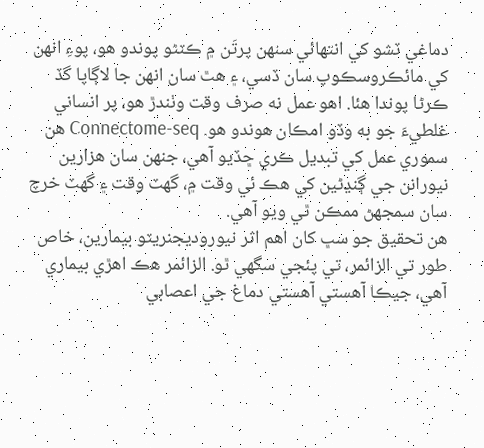دماغي ٽشو کي انتهائي سنھن پرتَن ۾ ڪٽڻو پوندو هو، پوءِ انهن کي مائڪروسڪوپ سان ڏسي، ۽ هٿ سان انهن جا لاڳاپا گڏ ڪرڻا پوندا هئا. اهو عمل نه صرف وقت وٺندڙ هو، پر انساني غلطيءَ جو به وڏو امڪان هوندو هو. Connectome-seq هن سموري عمل کي تبديل ڪري ڇڏيو آهي، جنهن سان هزارين نيورانن جي ڳنڍڻين کي هڪ ئي وقت ۾، گهٽ وقت ۽ گهٽ خرچ سان سمجهڻ ممڪن ٿي ويو آهي.
هن تحقيق جو سڀ کان اهم اثر نيوروديجنريٽو بيمارين، خاص طور تي الزائمر، تي پئجي سگهي ٿو. الزائمر هڪ اهڙي بيماري آهي، جيڪا آهستي آهستي دماغ جي اعصابي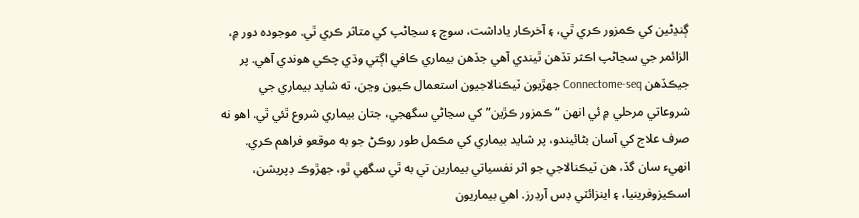ڳنڍڻين کي ڪمزور ڪري ٿي، ۽ آخرڪار ياداشت، سوچ ۽ سڃاڻپ کي متاثر ڪري ٿي. موجوده دور ۾، الزائمر جي سڃاڻپ اڪثر تڏهن ٿيندي آهي جڏهن بيماري ڪافي اڳتي وڌي چڪي هوندي آهي. پر جيڪڏهن Connectome-seq جهڙيون ٽيڪنالاجيون استعمال ڪيون وڃن، ته شايد بيماري جي شروعاتي مرحلي ۾ ئي انهن “ڪمزور ڪڙين” کي سڃاڻي سگهجي، جتان بيماري شروع ٿئي ٿي. اهو نه صرف علاج کي آسان بڻائيندو، پر شايد بيماري کي مڪمل طور روڪڻ جو به موقعو فراهم ڪري.
انهيء سان گڏ، هن ٽيڪنالاجي جو اثر نفسياتي بيمارين تي به ٿي سگهي ٿو، جهڙوڪ ڊپريشن، اسڪيزوفرينيا، ۽ اينزائٽي ڊس آرڊرز. اهي بيماريون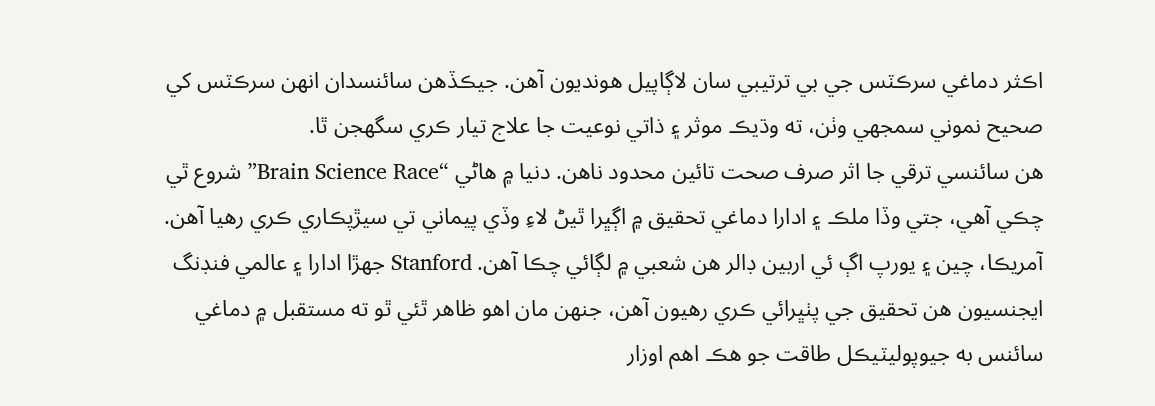اڪثر دماغي سرڪٽس جي بي ترتيبي سان لاڳاپيل هونديون آهن. جيڪڏهن سائنسدان انهن سرڪٽس کي صحيح نموني سمجهي وٺن، ته وڌيڪ موثر ۽ ذاتي نوعيت جا علاج تيار ڪري سگهجن ٿا.
هن سائنسي ترقي جا اثر صرف صحت تائين محدود ناهن. دنيا ۾ هاڻي “Brain Science Race” شروع ٿي چڪي آهي، جتي وڏا ملڪ ۽ ادارا دماغي تحقيق ۾ اڳڀرا ٿيڻ لاءِ وڏي پيماني تي سيڙپڪاري ڪري رهيا آهن. آمريڪا، چين ۽ يورپ اڳ ئي اربين ڊالر هن شعبي ۾ لڳائي چڪا آهن. Stanford جهڙا ادارا ۽ عالمي فنڊنگ ايجنسيون هن تحقيق جي پٺڀرائي ڪري رهيون آهن، جنهن مان اهو ظاهر ٿئي ٿو ته مستقبل ۾ دماغي سائنس به جيوپوليٽيڪل طاقت جو هڪ اهم اوزار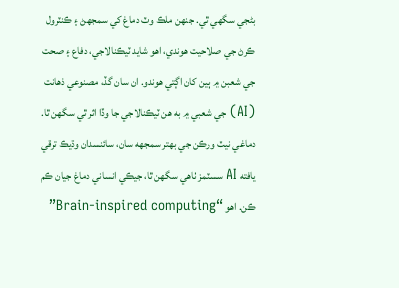بڻجي سگهي ٿي. جنهن ملڪ وٽ دماغ کي سمجهڻ ۽ ڪنٽرول ڪرڻ جي صلاحيت هوندي، اهو شايد ٽيڪنالاجي، دفاع ۽ صحت جي شعبن ۾ ٻين کان اڳتي هوندو. ان سان گڏ، مصنوعي ذهانت (AI) جي شعبي ۾ به هن ٽيڪنالاجي جا وڏا اثر ٿي سگهن ٿا. دماغي نيٽ ورڪن جي بهتر سمجهه سان، سائنسدان وڌيڪ ترقي يافته AI سسٽمز ٺاهي سگهن ٿا، جيڪي انساني دماغ جيان ڪم ڪن. اهو “Brain-inspired computing”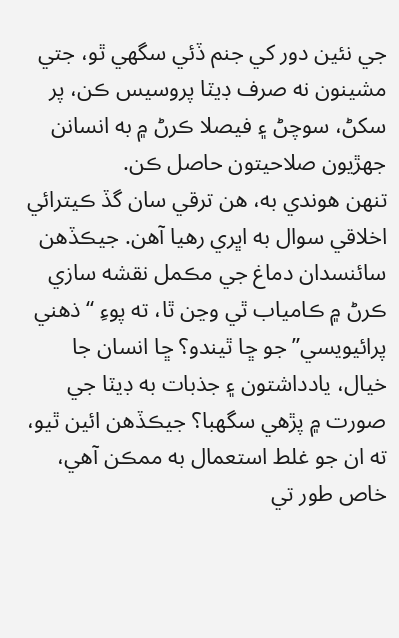جي نئين دور کي جنم ڏئي سگهي ٿو، جتي مشينون نه صرف ڊيٽا پروسيس ڪن، پر سکڻ، سوچڻ ۽ فيصلا ڪرڻ ۾ به انسانن جهڙيون صلاحيتون حاصل ڪن.
تنهن هوندي به، هن ترقي سان گڏ ڪيترائي اخلاقي سوال به اڀري رهيا آهن. جيڪڏهن سائنسدان دماغ جي مڪمل نقشه سازي ڪرڻ ۾ ڪامياب ٿي وڃن ٿا، ته پوءِ “ذهني پرائيويسي” جو ڇا ٿيندو؟ ڇا انسان جا خيال، يادداشتون ۽ جذبات به ڊيٽا جي صورت ۾ پڙهي سگهبا؟ جيڪڏهن ائين ٿيو، ته ان جو غلط استعمال به ممڪن آهي، خاص طور تي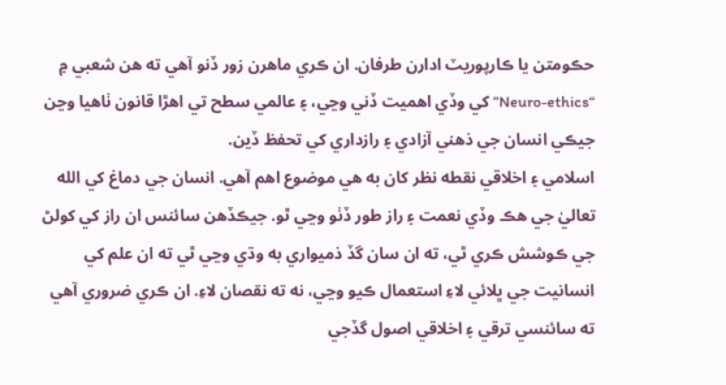حڪومتن يا ڪارپوريٽ ادارن طرفان. ان ڪري ماهرن زور ڏنو آهي ته هن شعبي ۾ “Neuro-ethics” کي وڏي اهميت ڏني وڃي، ۽ عالمي سطح تي اهڙا قانون ٺاهيا وڃن جيڪي انسان جي ذهني آزادي ۽ رازداري کي تحفظ ڏين.
اسلامي ۽ اخلاقي نقطه نظر کان به هي موضوع اهم آهي. انسان جي دماغ کي الله تعاليٰ جي هڪ وڏي نعمت ۽ راز طور ڏٺو وڃي ٿو. جيڪڏهن سائنس ان راز کي کولڻ جي ڪوشش ڪري ٿي، ته ان سان گڏ ذميواري به وڌي وڃي ٿي ته ان علم کي انسانيت جي ڀلائي لاءِ استعمال ڪيو وڃي، نه ته نقصان لاءِ. ان ڪري ضروري آهي ته سائنسي ترقي ۽ اخلاقي اصول گڏجي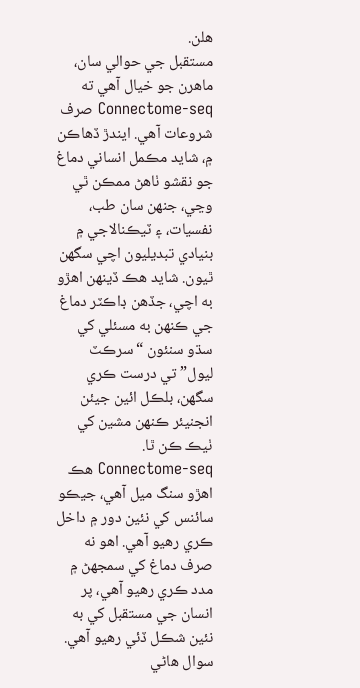هلن.
مستقبل جي حوالي سان، ماهرن جو خيال آهي ته Connectome-seq صرف شروعات آهي. ايندڙ ڏهاڪن ۾، شايد مڪمل انساني دماغ جو نقشو ٺاهڻ ممڪن ٿي وڃي، جنهن سان طب، نفسيات، ۽ ٽيڪنالاجي ۾ بنيادي تبديليون اچي سگهن ٿيون. شايد هڪ ڏينهن اهڙو به اچي، جڏهن ڊاڪٽر دماغ جي ڪنهن به مسئلي کي سڌو سنئون “سرڪٽ ليول” تي درست ڪري سگهن، بلڪل ائين جيئن انجنيئر ڪنهن مشين کي ٺيڪ ڪن ٿا.
Connectome-seq هڪ اهڙو سنگ ميل آهي، جيڪو سائنس کي نئين دور ۾ داخل ڪري رهيو آهي. اهو نه صرف دماغ کي سمجهڻ ۾ مدد ڪري رهيو آهي، پر انسان جي مستقبل کي به نئين شڪل ڏئي رهيو آهي. سوال هاڻي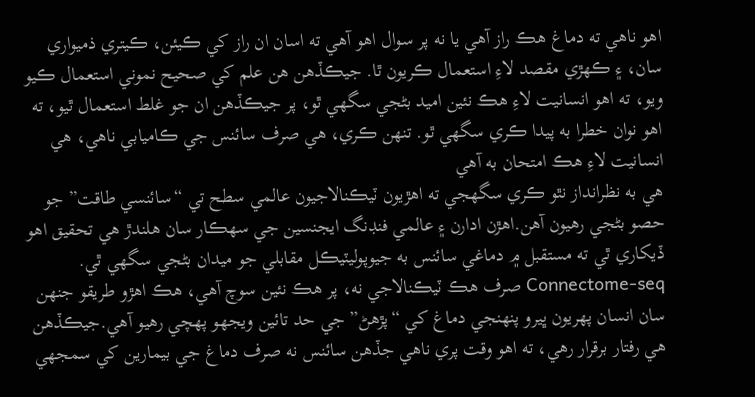اهو ناهي ته دماغ هڪ راز آهي يا نه پر سوال اهو آهي ته اسان ان راز کي ڪيئن، ڪيتري ذميواري سان، ۽ ڪهڙي مقصد لاءِ استعمال ڪريون ٿا. جيڪڏهن هن علم کي صحيح نموني استعمال ڪيو ويو، ته اهو انسانيت لاءِ هڪ نئين اميد بڻجي سگهي ٿو، پر جيڪڏهن ان جو غلط استعمال ٿيو، ته اهو نوان خطرا به پيدا ڪري سگهي ٿو. تنهن ڪري، هي صرف سائنس جي ڪاميابي ناهي، هي انسانيت لاءِ هڪ امتحان به آهي
هي به نظرانداز نٿو ڪري سگهجي ته اهڙيون ٽيڪنالاجيون عالمي سطح تي “سائنسي طاقت” جو حصو بڻجي رهيون آهن.اهڙن ادارن ۽ عالمي فنڊنگ ايجنسين جي سهڪار سان هلندڙ هي تحقيق اهو ڏيکاري ٿي ته مستقبل ۾ دماغي سائنس به جيوپوليٽيڪل مقابلي جو ميدان بڻجي سگهي ٿي. Connectome-seq صرف هڪ ٽيڪنالاجي نه، پر هڪ نئين سوچ آهي، هڪ اهڙو طريقو جنهن سان انسان پهريون ڀيرو پنهنجي دماغ کي “پڙهڻ” جي حد تائين ويجهو پهچي رهيو آهي.جيڪڏهن هي رفتار برقرار رهي، ته اهو وقت پري ناهي جڏهن سائنس نه صرف دماغ جي بيمارين کي سمجهي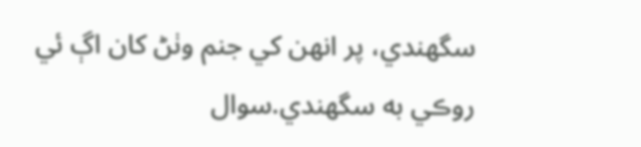سگهندي، پر انهن کي جنم وٺڻ کان اڳ ئي روڪي به سگهندي.سوال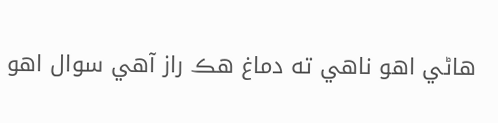هاڻي اهو ناهي ته دماغ هڪ راز آهي سوال اهو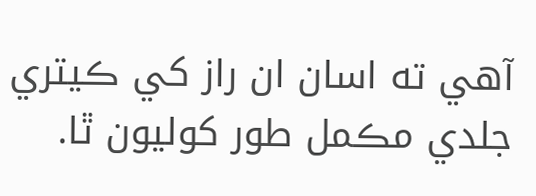آهي ته اسان ان راز کي ڪيتري جلدي مڪمل طور کوليون ٿا.